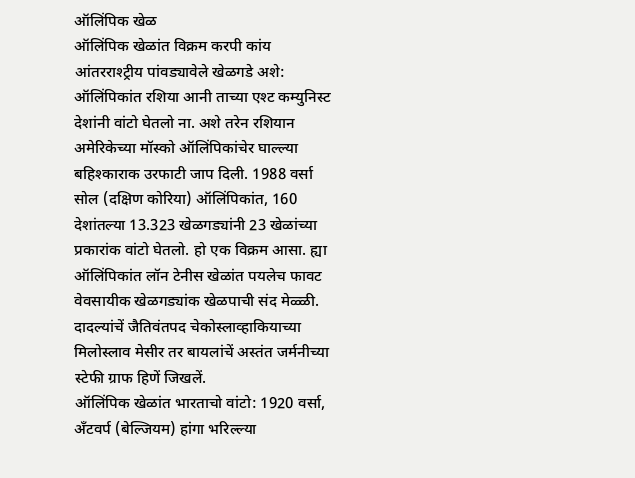ऑलिंपिक खेळ
ऑलिंपिक खेळांत विक्रम करपी कांय आंतरराश्ट्रीय पांवड्यावेले खेळगडे अशे:
ऑलिंपिकांत रशिया आनी ताच्या एश्ट कम्युनिस्ट देशांनी वांटो घेतलो ना. अशे तरेन रशियान अमेरिकेच्या मॉस्को ऑलिंपिकांचेर घाल्ल्या बहिश्काराक उरफाटी जाप दिली. 1988 वर्सा सोल (दक्षिण कोरिया) ऑलिंपिकांत, 160 देशांतल्या 13.323 खेळगड्यांनी 23 खेळांच्या प्रकारांक वांटो घेतलो. हो एक विक्रम आसा. ह्या ऑलिंपिकांत लॉन टेनीस खेळांत पयलेच फावट वेवसायीक खेळगड्यांक खेळपाची संद मेळ्ळी. दादल्यांचें जैतिवंतपद चेकोस्लाव्हाकियाच्या मिलोस्लाव मेसीर तर बायलांचें अस्तंत जर्मनीच्या स्टेफी ग्राफ हिणें जिखलें.
ऑलिंपिक खेळांत भारताचो वांटो: 1920 वर्सा, अँटवर्प (बेल्जियम) हांगा भरिल्ल्या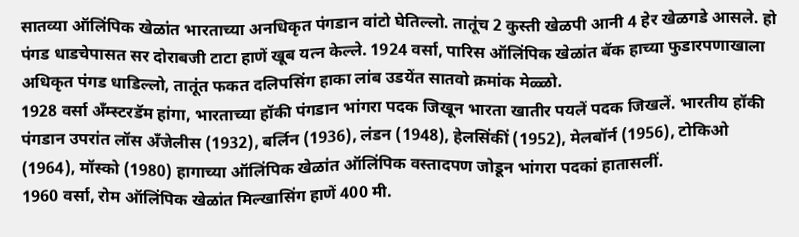सातव्या ऑलिंपिक खेळांत भारताच्या अनधिकृत पंगडान वांटो घेतिल्लो. तातूंच 2 कुस्ती खेळपी आनी 4 हेर खेळगडे आसले. हो पंगड धाडचेपासत सर दोराबजी टाटा हाणें खूब यत्न केल्ले. 1924 वर्सा, पारिस ऑलिंपिक खेळांत बॅक हाच्या फुडारपणाखाला अधिकृत पंगड धाडिल्लो, तातूंत फकत दलिपसिंग हाका लांब उडयेंत सातवो क्रमांक मेळ्ळो.
1928 वर्सा अँम्स्टरडॅम हांगा, भारताच्या हॉकी पंगडान भांगरा पदक जिखून भारता खातीर पयलें पदक जिखलें. भारतीय हॉकी पंगडान उपरांत लॉस अँजेलीस (1932), बर्लिन (1936), लंडन (1948), हेलसिंकीं (1952), मेलबॉर्न (1956), टोकिओ (1964), मॉस्को (1980) हागाच्या ऑलिंपिक खेळांत ऑलिंपिक वस्तादपण जोडून भांगरा पदकां हातासलीं.
1960 वर्सा, रोम ऑलिंपिक खेळांत मिल्खासिंग हाणें 400 मी.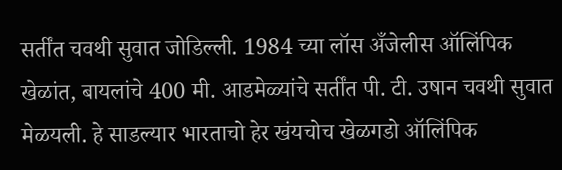सर्तींत चवथी सुवात जोडिल्ली. 1984 च्या लॉस अँजेलीस ऑलिंपिक खेळांत, बायलांचे 400 मी. आडमेळ्यांचे सर्तींत पी. टी. उषान चवथी सुवात मेळयली. हे साडल्यार भारताचो हेर खंयचोच खेळगडो ऑलिंपिक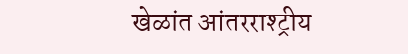खेळांत आंतरराश्ट्रीय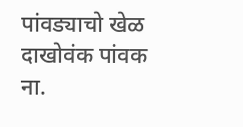पांवड्याचो खेळ दाखोवंक पांवक ना.